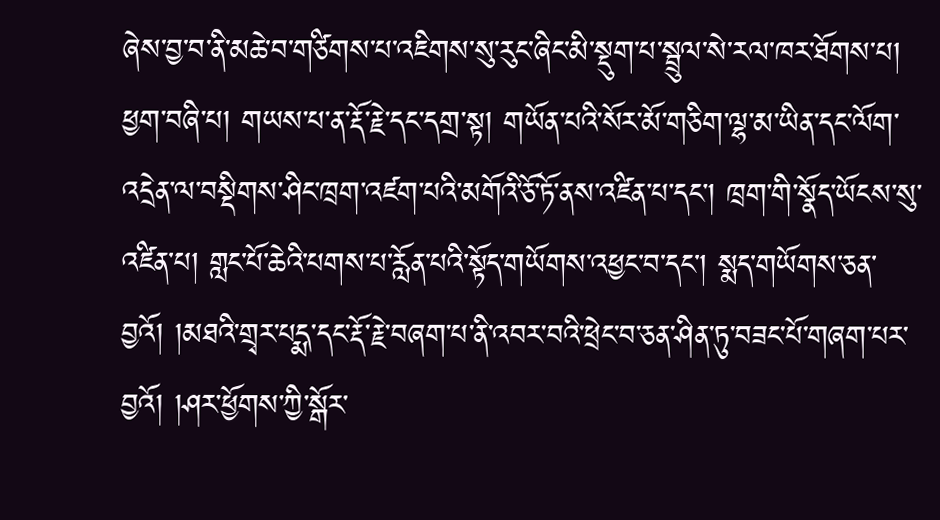ཞེས་བྱ་བ་ནི་མཆེ་བ་གཙིགས་པ་འཇིགས་སུ་རུང་ཞིང་མི་སྡུག་པ་སྦྲུལ་སེ་རལ་ཁར་ཐོགས་པ། ཕྱག་བཞི་པ། གཡས་པ་ན་རྡོ་རྗེ་དང་དགྲ་སྟ། གཡོན་པའི་སོར་མོ་གཅིག་ལྷ་མ་ཡིན་དང་ལོག་འདྲེན་ལ་བསྡིགས་ཤིང་ཁྲག་འཛག་པའི་མགོའི་ཅོ་ཏོ་ནས་འཛིན་པ་དང་། ཁྲག་གི་སྣོད་ཡོངས་སུ་འཛིན་པ། གླང་པོ་ཆེའི་པགས་པ་རློན་པའི་སྟོད་གཡོགས་འཕྱང་བ་དང་། སྨད་གཡོགས་ཅན་བྱའོ། །མཐའི་གྲྭར་པདྨ་དང་རྡོ་རྗེ་བཞག་པ་ནི་འབར་བའི་ཕྲེང་བ་ཅན་ཤིན་ཏུ་བཟང་པོ་གཞག་པར་བྱའོ། །ཤར་ཕྱོགས་ཀྱི་སྒོར་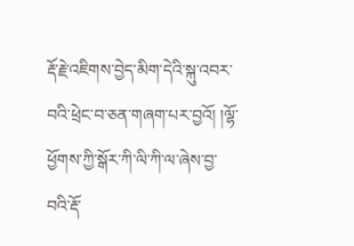རྡོ་རྗེ་འཇིགས་བྱེད་མིག་དེའི་སྐུ་འབར་བའི་ཕྲེང་བ་ཅན་གཞག་པར་བྱའོ། །ལྷོ་ཕྱོགས་ཀྱི་སྒོར་ཀི་ལི་ཀི་ལ་ཞེས་བྱ་བའི་རྡོ་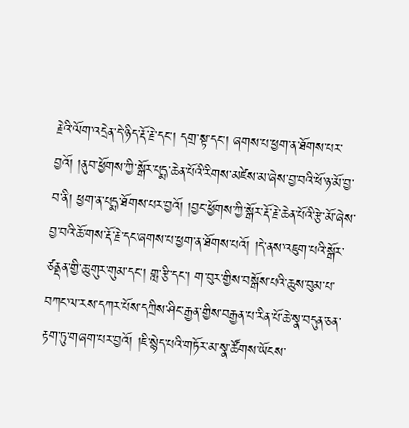རྗེའི་ལོག་འདྲེན་དེ་ཉིད་རྡོ་རྗེ་དང་། དགྲ་སྟ་དང་། ཞགས་པ་ཕྱག་ན་ཐོགས་པར་བྱའོ། །ནུབ་ཕྱོགས་ཀྱི་སྒོར་པདྨ་ཆེན་པོའི་རིགས་མཛེས་མ་ཞེས་བྱ་བའི་ཕོ་ཉ་མོ་བྱ་བ་ནི། ཕྱག་ན་པདྨ་ཐོགས་པར་བྱའོ། །བྱང་ཕྱོགས་ཀྱི་སྒོར་རྡོ་རྗེ་ཆེན་པོའི་རྩེ་མོ་ཞེས་བྱ་བའི་ཆོ་གས་རྡོ་རྗེ་དང་ཞགས་པ་ཕྱག་ན་ཐོགས་པའོ། །དེ་ནས་འཇུག་པའི་སྒོར་ཙནྡན་གྱི་ཆུ་གུར་གུམ་དང་། གླ་རྩི་དང་། ག་བུར་གྱིས་བསྒོས་པའི་ཆུས་བུམ་པ་བཀང་ལ་རས་དཀར་པོས་དཀྲིས་ཤིང་རྒྱན་གྱིས་བརྒྱན་པ་རིན་པོ་ཆེ་སྣ་བདུན་ཅན་རྟག་ཏུ་གཞག་པར་བྱའོ། །ཇི་སྙེད་པའི་གཏོར་མ་སྣ་ཚོགས་ཡོངས་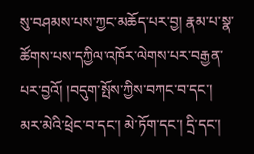སུ་བཤམས་པས་ཀྱང་མཆོད་པར་བྱ། རྣམ་པ་སྣ་ཚོགས་པས་དཀྱིལ་འཁོར་ལེགས་པར་བརྒྱན་པར་བྱའོ། །བདུག་སྤོས་ཀྱིས་བཀང་བ་དང་། མར་མེའི་ཕྲེང་བ་དང་། མེ་ཏོག་དང་། དྲི་དང་།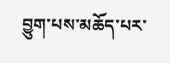བྱུག་པས་མཆོད་པར་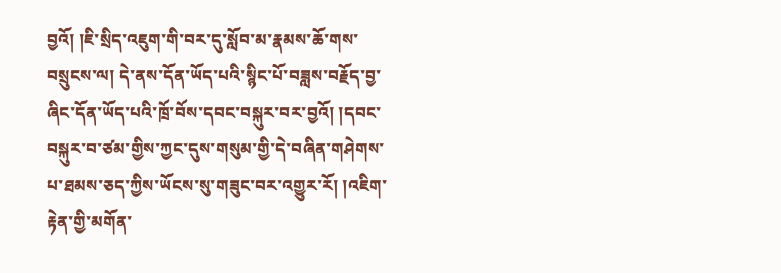བྱའོ། །ཇི་སྲིད་འཇུག་གི་བར་དུ་སློབ་མ་རྣམས་ཆོ་གས་བསྲུངས་ལ། དེ་ནས་དོན་ཡོད་པའི་སྙིང་པོ་བཟླས་བརྗོད་བྱ་ཞིང་དོན་ཡོད་པའི་ཁྲོ་བོས་དབང་བསྐུར་བར་བྱའོ། །དབང་བསྐུར་བ་ཙམ་གྱིས་ཀྱང་དུས་གསུམ་གྱི་དེ་བཞིན་གཤེགས་པ་ཐམས་ཅད་ཀྱིས་ཡོངས་སུ་གཟུང་བར་འགྱུར་རོ། །འཇིག་རྟེན་གྱི་མགོན་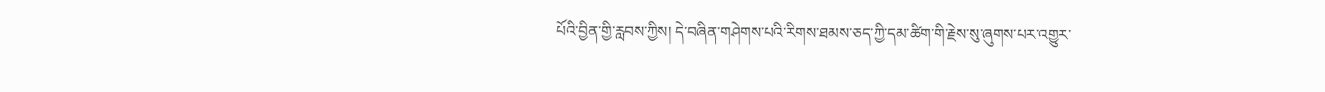པོའི་བྱིན་གྱི་རླབས་ཀྱིས། དེ་བཞིན་གཤེགས་པའི་རིགས་ཐམས་ཅད་ཀྱི་དམ་ཚིག་གི་རྗེས་སུ་ཞུགས་པར་འགྱུར་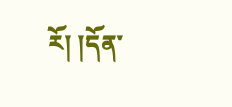རོ། །དོན་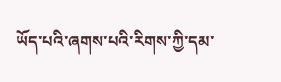ཡོད་པའི་ཞགས་པའི་རིགས་ཀྱི་དམ་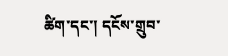ཚིག་དང་། དངོས་གྲུབ་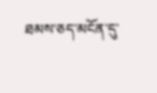ཐམས་ཅད་མངོན་དུ་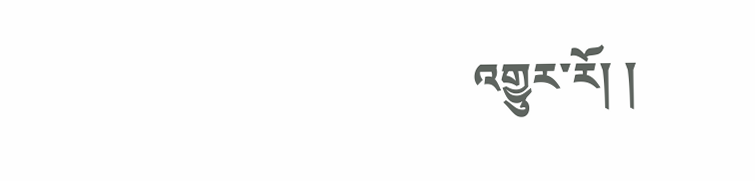འགྱུར་རོ། །